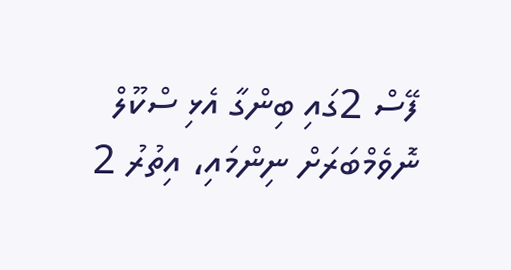ފޭސް 2ގައި ބިންގާ އެޅި ސްކޫލް ނޮވެމްބަރަށް ނިންމައި، އިތުރު 2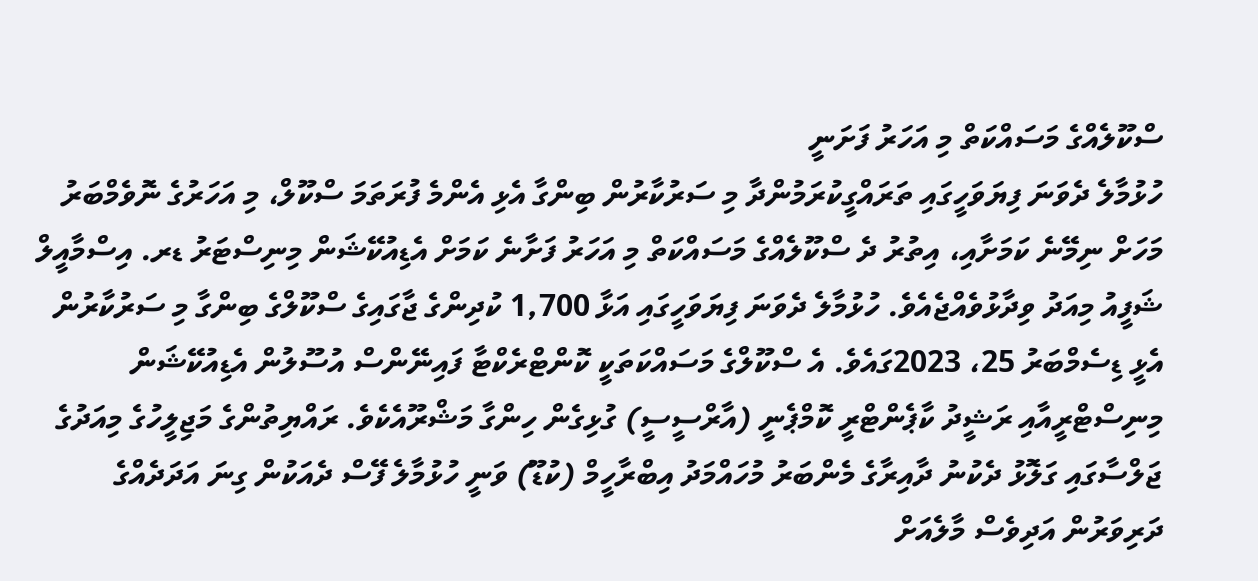ސްކޫލެއްގެ މަސައްކަތް މި އަހަރު ފަށަނީ
ހުޅުމާލެ ދެވަނަ ފިޔަވަހީގައި ތަރައްގީކުރަމުންދާ މި ސަރުކާރުން ބިންގާ އެޅި އެންމެ ފުރަތަމަ ސްކޫލް، މި އަހަރުގެ ނޮވެމްބަރު މަހަށް ނިމޭނެ ކަމަށާއި، އިތުރު ދެ ސްކޫލެއްގެ މަސައްކަތް މި އަހަރު ފަށާނެ ކަމަށް އެޑިއުކޭޝަން މިނިސްޓަރު ޑރ. އިސްމާއީލް ޝަފީއު މިއަދު ވިދާޅުވެއްޖެއެވެ. ހުޅުމާލެ ދެވަނަ ފިޔަވަހީގައި އަޅާ 1,700 ކުދިންގެ ޖާގައިގެ ސްކޫލްގެ ބިންގާ މި ސަރުކާރުން އެޅީ ޑިސެމްބަރު 25، 2023ގައެވެ. އެ ސްކޫލްގެ މަސައްކަތަކީ ކޮންޓްރެކްޓާ ފައިނޭންސް އުސޫލުން އެޑިއުކޭޝަން މިނިސްޓްރީއާއި ރަޝީދު ކާޕެންޓްރީ ކޮމްޕެނީ (އާރްސީސީ) ގުޅިގެން ހިންގާ މަޝްރޫއެކެވެ. ރައްޔިތުންގެ މަޖިލީހުގެ މިއަދުގެ ޖަލްސާގައި ގަލޮޅު ދެކުނު ދާއިރާގެ މެންބަރު މުހައްމަދު އިބްރާހީމް (ކުޑޫ) ވަނީ ހުޅުމާލެ ފޭސް ދެއަކުން ގިނަ އަދަދެއްގެ ދަރިވަރުން އަދިވެސް މާލެއަށް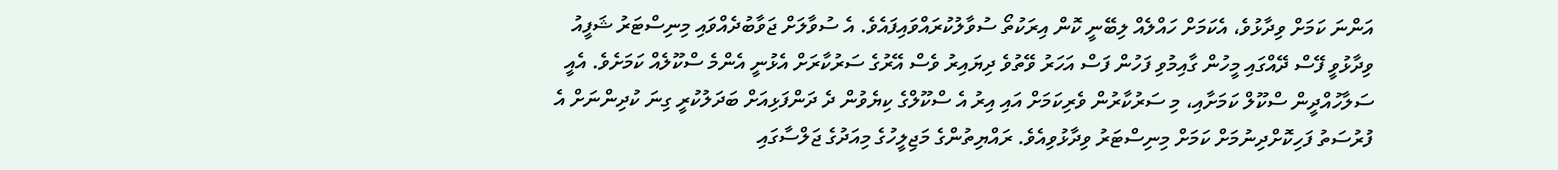އަންނަ ކަމަށް ވިދާޅުވެ، އެކަމަށް ހައްލެއް ލިބޭނީ ކޮން އިރަކުތޯ ސުވާލުކުރައްވައިފައެވެ. އެ ސުވާލަށް ޖަވާބުދެއްވައި މިނިސްޓަރު ޝަފީއު ވިދާޅުވީ ފޭސް ދޭއްގައި މީހުން ގާއިމުވި ފަހުން ފަސް އަހަރު ވޭތުވެ ދިޔައިރު ވެސް އޭރުގެ ސަރުކާރަށް އެޅުނީ އެންމެ ސްކޫލެއް ކަމަށެވެ. އެއީ ސަލާހުއްދީން ސްކޫލް ކަމަށާއި، މި ސަރުކާރުން ވެރިކަމަށް އައި އިރު އެ ސްކޫލްގެ ކިޔެވުން ދެ ދަންފަޅިއަށް ބަދަލުކުރީ ގިނަ ކުދިންނަށް އެ ފުރުސަތު ފަހިކޮށްދިނުމަށް ކަމަށް މިނިސްޓަރު ވިދާޅުވިއެވެ. ރައްޔިތުންގެ މަޖިލީހުގެ މިއަދުގެ ޖަލްސާގައި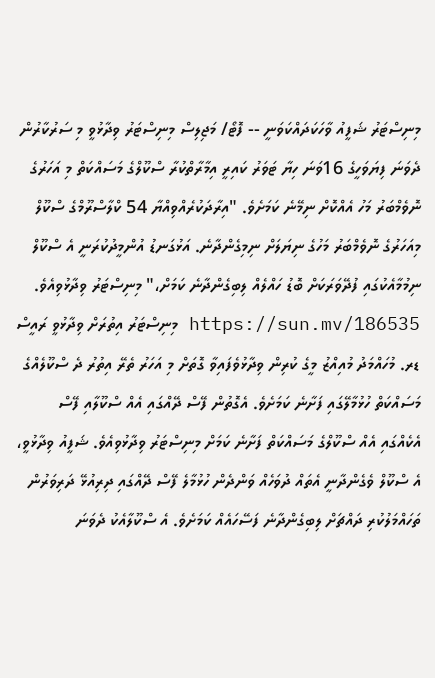މިނިސްޓަރު ޝަފީއު ވާހަކަދައްކަވަނީ -- ފޮޓޯ/ މަޖިލިސް މިނިސްޓަރު ވިދާޅުވީ މި ސަރުކާރުން ދެވަނަ ފިޔަވަހީގެ 16ވަނަ ހިޔާ ޓަވަރު ކައިރީ އިމާރާތްކުރާ ސްކޫލްގެ މަސައްކަތް މި އަހަރުގެ ނޮވެމްބަރު މަހު އެއްކޮށް ނިމޭނެ ކަމަށެވެ. "އިރާދަކުރެއްވިއްޔާ 54 ކްލާސްރޫމްގެ ސްކޫލް މިއަހަރުގެ ނޮވެމްބަރު މަހުގެ ނިޔަލަށް ނިމިގެންދާނެ. އަޅުގަނޑު އުންމީދުކުރަނީ އެ ސްކޫލް ނިމުމާއެކުގައި ފުދޭވަރަކަށް ބޮޑު ހައްލެއް ލިބިގެންދާނެ ކަމަށް،" މިނިސްޓަރު ވިދާޅުވިއެވެ. https://sun.mv/186535 މިނިސްޓަރު އިތުރަށް ވިދާޅުވީ ރައީސް ޑރ. މުހައްމަދު މުއިއްޒު މީގެ ކުރިން ވިދާޅުވެފައިވާ ގޮތަށް މި އަހަރު ތެރޭ އިތުރު ދެ ސްކޫލެއްގެ މަސައްކަތް ހުޅުމާލޭގައި ފަށާނެ ކަމަށެވެ. އެގޮތުން ފޭސް ދޭއްގައި އެއް ސްކޫލާއި ފޭސް އެކެއްގައި އެއް ސްކޫލްގެ މަސައްކަތް ފަށާނެ ކަމަށް މިނިސްޓަރު ވިދާޅުވިއެވެ. ޝަފީއު ވިދާޅުވީ، އެ ސްކޫލް ވެގެންދާނީ އެތައް ދުވަހެއް ވަންދެން ހުޅުމާލެ ފޭސް ދޭއްގައި ދިރިއުޅޭ ދަރިވަރުން ތަހައްމަލުކުރި ދައްޗަށް ލިބިގެންދާނެ ފަސޭހައެއް ކަމަށެވެ. އެ ސްކޫލާއެކު ދެވަނަ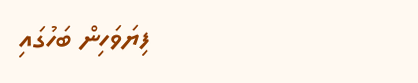ފިޔަވަހިން ބަހުގައި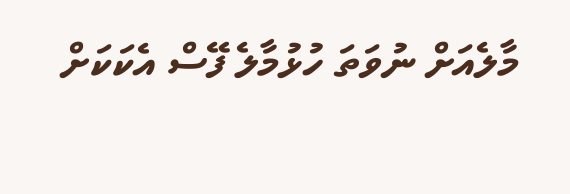މާލެއަށް ނުވަތަ ހުޅުމާލެ ފޭސް އެކަކަށް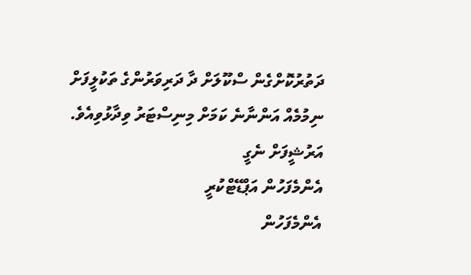ދަތުރުކޮށްގެން ސްކޫލަށް ދާ ދަރިވަރުންގެ ތަކުލީފަށް ނިމުމެއް އަންނާނެ ކަމަށް މިނިސްޓަރު ވިދާޅުވިއެވެ.
އަރުޝީފަށް ނެގީ
އެންމެފަހުން އަޕްޑޭޓްކުރީ
އެންމެފަހުން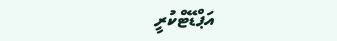އަޕްޑޭޓްކުރީ